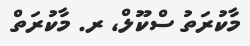މާކުރަތު ސްކޫލް، ރ. މާކުރަތް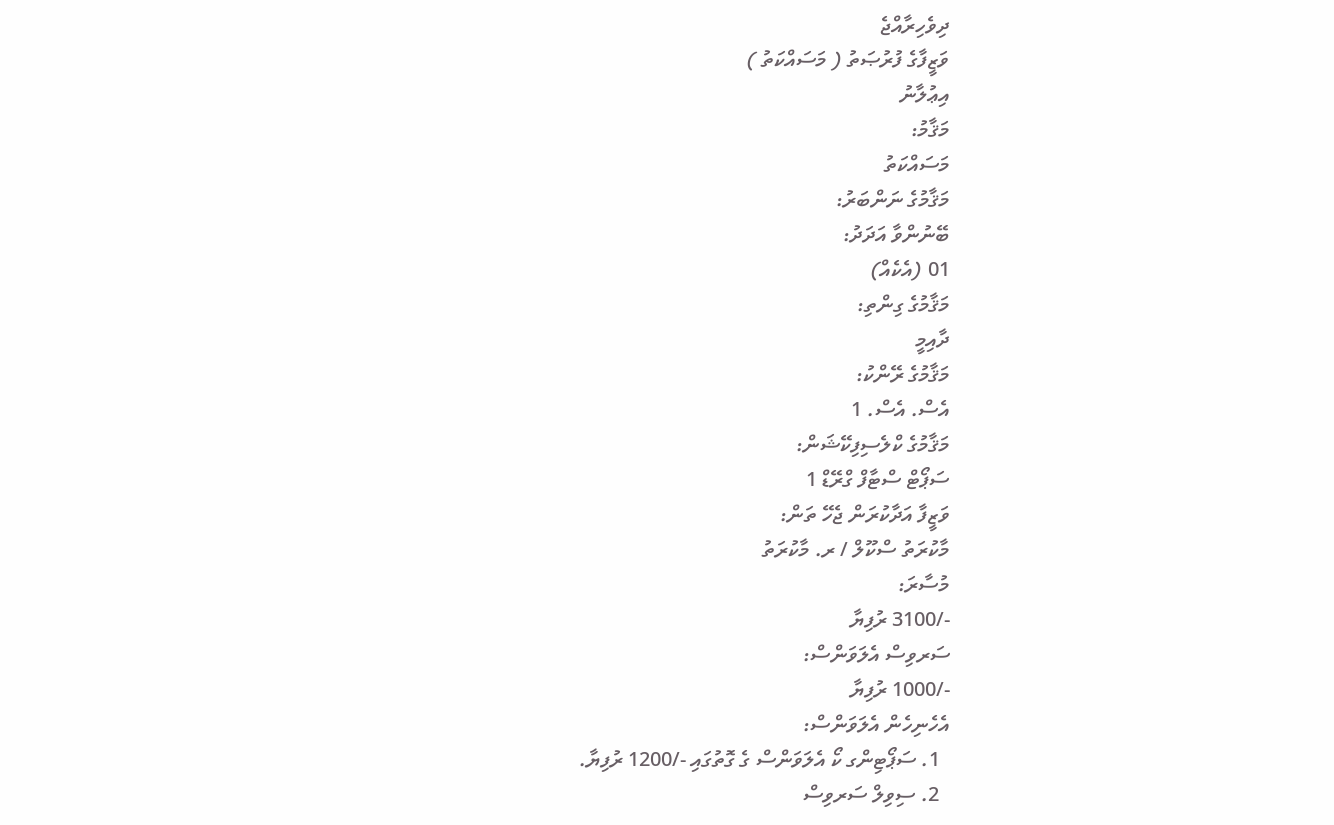ދިވެހިރާއްޖެ
ވަޒީފާގެ ފުރުޞަތު ( މަސައްކަތު )
އިޢުލާނު
މަޤާމު:
މަސައްކަތު
މަޤާމުގެ ނަންބަރު:
ބޭނުންވާ އަދަދު:
01 (އެކެއް)
މަޤާމުގެ ގިންތި:
ދާއިމީ
މަޤާމުގެ ރޭންކު:
އެސް. އެސް. 1
މަޤާމުގެ ކްލެސިފިކޭޝަން:
ސަޕޯޓް ސްޓާފް ގްރޭޑް 1
ވަޒީފާ އަދާކުރަން ޖެހޭ ތަން:
މާކުރަތު ސްކޫލް / ރ. މާކުރަތު
މުސާރަ:
-/3100 ރުފިޔާ
ސަރވިސް އެލަވަންސް:
-/1000 ރުފިޔާ
އެހެނިހެން އެލަވަންސް:
  1. ސަޕޯޓިންގ ކޯ އެލަވަންސް ގެ ގޮތުގައި -/1200 ރުފިޔާ.
  2. ސިވިލް ސަރވިސް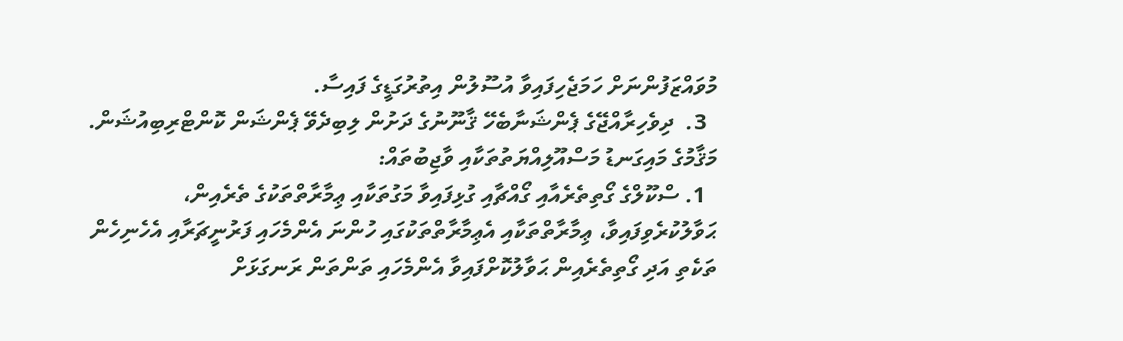މުވައްޒަފުންނަށް ހަމަޖެހިފައިވާ އުސޫލުން އިތުރުގަޑީގެ ފައިސާ.
  3.  ދިވެހިރާއްޖޭގެ ޕެންޝަނާބެހޭ ޤާނޫނުގެ ދަށުން ލިބިދެވޭ ޕެންޝަން ކޮންޓްރިބިއުޝަން.
މަޤާމުގެ މައިގަނޑު މަސްއޫލިއްޔަތުތަކާއި ވާޖިބުތައް:
  1. ސްކޫލްގެ ގޯތިތެރެއާއި ގޯއްޗާއި ގުޅިފައިވާ މަގުތަކާއި ޢިމާރާތްތަކުގެ ތެރެއިން، ޙަވާލުކުރެވިފައިވާ، ޢިމާރާތްތަކާއި އެޢިމާރާތްތަކުގައި ހުންނަ އެންމެހައި ފަރުނީޗަރާއި އެހެނިހެން ތަކެތި އަދި ގޯތިތެރެއިން ޙަވާލުކޮށްފައިވާ އެންމެހައި ތަންތަން ރަނގަޅަށް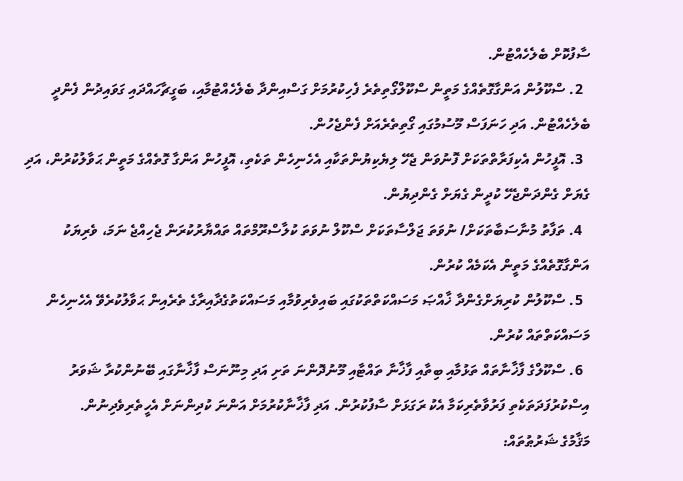ސާފުކޮށް ބެލެހެއްޓުން.
  2. ސްކޫލުން އަންގާގޮތެއްގެ މަތީން ސްކޫލްގޯތިތެރެ ފެހިކުރުމަށް ގަސްއިންދާ ބެލެހެއްޓުމާއި، ބަގީޗާހައްދައި ގަވައިދުން ފެންދީ ބެލެހެއްޓުން. އަދި ހަނަފަސް މޫސުމުގައި ގޯތިތެރެއަށް ފެންޖެހުން.
  3. އޮފީހުން އެކިފަރާތްތަކަށް ފޮނުވަން ޖެހޭ ލިޔެކިޔުންތަކާއި އެހެނިހެން ތަކެތި، އޮފީހުން އަންގާ ގޮތެއްގެ މަތީން ޙަވާލުކުރުން، އަދި ގެޔަށް ގެންދަންޖެހޭ ކުދީން ގެޔަށް ގެންދިޔުން.
  4. ތަފާތު މުނާސަބާތަކަށް/ ނުވަތަ ޖަލްސާތަކަށް ސްކޫލް ނުވަތަ ކުލާސްރޫމްތައް ތައްޔާރުކުރަން ޖެހިއްޖެ ނަމަ، ވެރިޔަކު އަންގާގޮތެއްގެ މަތީން އެކަމެއް ކުރުން.
  5. ސްކޫލުން ކުރިޔަށްގެންދާ ޚާއްޞަ މަސައްކަތްތަކުގައި ބައިވެރިވުމާއި މަސައްކަތުގެދާއިރާގެ ތެރެއިން ޙަވާލުކުރެވޭ އެހެނިހެން މަސައްކަތްތައް ކުރުން.
  6. ސްކޫލްގެ ފާޚާނާތައް ތަޅުމާއި ބިތާއި ފާޚާނާ ތައްޓާއި މޫނުދޮންނަ ތަށި އަދި މިނޫނަސް ފާޚާނާގައި ބޭނުންކުރާ ޝަވަރު އިސްކުރުފަދަތަކެތި ފަރުވާތެރިކަމާ އެކު ރަގަޅަށް ސާފުކުރުން. އަދި ފާޚާނާކުރުމަށް އަންނަ ކުދިންނަށް އެހީތެރިވެދިނުން.
މަޤާމުގެ ޝަރުޠުތައް: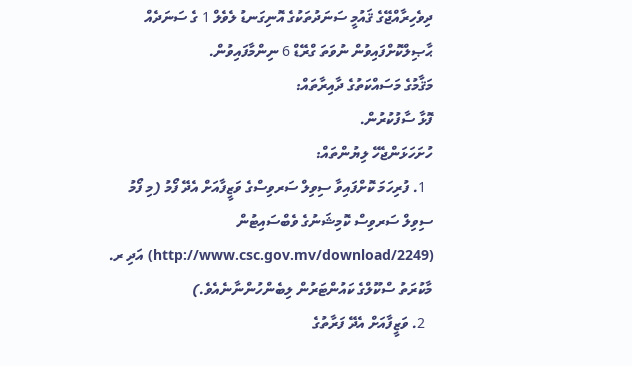ދިވެހިރާއްޖޭގެ ޤައުމީ ސަނަދުތަކުގެ އޮނިގަނޑު ލެވެލް 1 ގެ ސަނަދެއް ޙާޞިލްކޮށްފައިވުން ނުވަތަ ގްރޭޑް 6 ނިންމާފައިވުން.
މަޤާމުގެ މަސައްކަތުގެ ދާއިރާތައް:
ފޮޅާ ސާފުކުރުން.
ހުށަހަޅަންޖެހޭ ލިޔުންތައް:
  1. ފުރިހަމަ ކޮށްފައިވާ ސިވިލް ސަރވިސްގެ ވަޒީފާއަށް އެދޭ ފޯމު (މި ފޯމު ސިވިލް ސަރވިސް ކޮމިޝަނުގެ ވެބްސައިޓުން (http://www.csc.gov.mv/download/2249) އަދި ރ. މާކުރަތު ސްކޫލްގެ ކައުންޓަރުން ލިބެންހުންނާނެއެވެ.)
  2. ވަޒީފާއަށް އެދޭ ފަރާތުގެ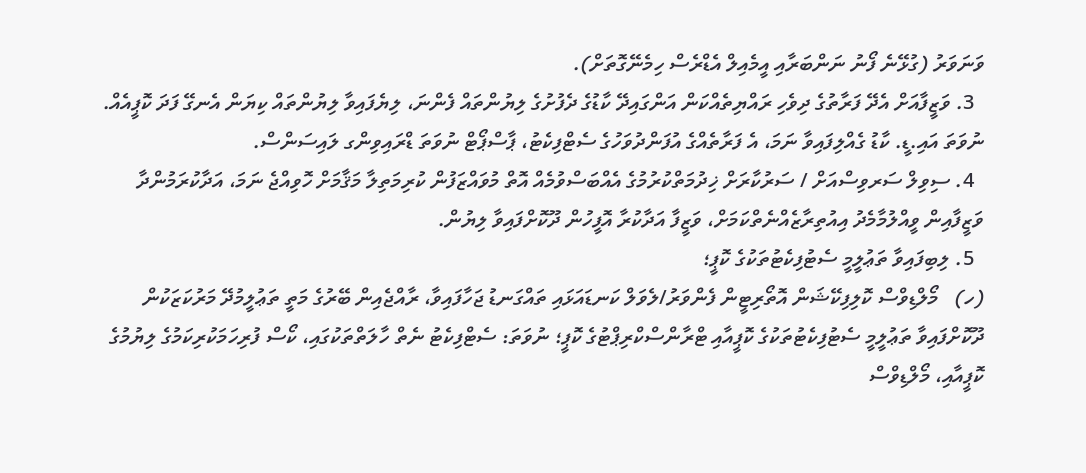ވަނަވަރު (ގުޅޭނެ ފޯނު ނަންބަރާއި އީމެއިލް އެޑްރެސް ހިމެނޭގޮތަށް).
  3. ވަޒީފާއަށް އެދޭ ފަރާތުގެ ދިވެހި ރައްޔިތެއްކަން އަންގައިދޭ ކާޑުގެ ދެފުށުގެ ލިޔުންތައް ފެންނަ، ލިޔެފައިވާ ލިޔުންތައް ކިޔަން އެނގޭ ފަދަ ކޮޕީއެއް. ނުވަތަ އައި.ޑީ. ކާޑު ގެއްލިފައިވާ ނަމަ، އެ ފަރާތެއްގެ އުފަންދުވަހުގެ ސެޓްފިކެޓު، ޕާސްޕޯޓް ނުވަތަ ޑްރައިވިންގ ލައިސަންސް.
  4. ސިވިލް ސަރވިސްއަށް / ސަރުކާރަށް ޚިދުމަތްކުރުމުގެ އެއްބަސްވުމެއް އޮތް މުވައްޒަފުން ކުރިމަތިލާ މަޤާމަށް ހޮވިއްޖެ ނަމަ، އަދާކުރަމުންދާ ވަޒީފާއިން ވީއްލުމާމެދު އިއުތިރާޒެއްނެތްކަމަށް، ވަޒީފާ އަދާކުރާ އޮފީހުން ދޫކޮށްފައިވާ ލިޔުން.
  5. ލިބިފައިވާ ތަޢުލީމީ ސެޓުފިކެޓުތަކުގެ ކޮޕީ؛
(ހ)   މޯލްޑިވްސް ކޮލިފިކޭޝަން އޮތޯރިޓީން ފެންވަރު/ލެވަލް ކަނޑައަޅައި ތައްގަނޑު ޖަހާފައިވާ، ރާއްޖެއިން ބޭރުގެ މަތީ ތަޢުލީމުދޭ މަރުކަޒަކުން ދޫކޮށްފައިވާ ތަޢުލީމީ ސެޓުފިކެޓުތަކުގެ ކޮޕީއާއި ޓްރާންސްކްރިޕްޓުގެ ކޮޕީ؛ ނުވަތަ: ސެޓްފިކެޓު ނެތް ހާލަތްތަކުގައި، ކޯސް ފުރިހަމަކުރިކަމުގެ ލިޔުމުގެ ކޮޕީއާއި، މޯލްޑިވްސް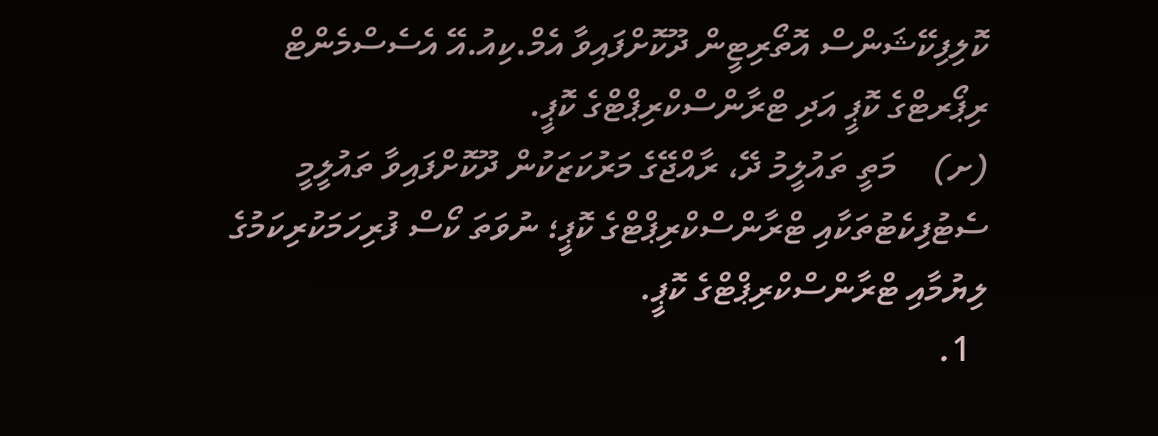ކޮލިފިކޭޝަންސް އޮތޯރިޓީން ދޫކޮށްފައިވާ އެމް.ކިއު.އޭ އެސެސްމެންޓް ރިޕޯރޓްގެ ކޮޕީ އަދި ޓްރާންސްކްރިޕްޓްގެ ކޮޕީ.
(ށ)    މަތީ ތައުލީމު ދޭ، ރާއްޖޭގެ މަރުކަޒަކުން ދޫކޮށްފައިވާ ތައުލީމީ ސެޓުފިކެޓުތަކާއި ޓްރާންސްކްރިޕްޓްގެ ކޮޕީ؛ ނުވަތަ ކޯސް ފުރިހަމަކުރިކަމުގެ ލިޔުމާއި ޓްރާންސްކްރިޕްޓްގެ ކޮޕީ.
  1.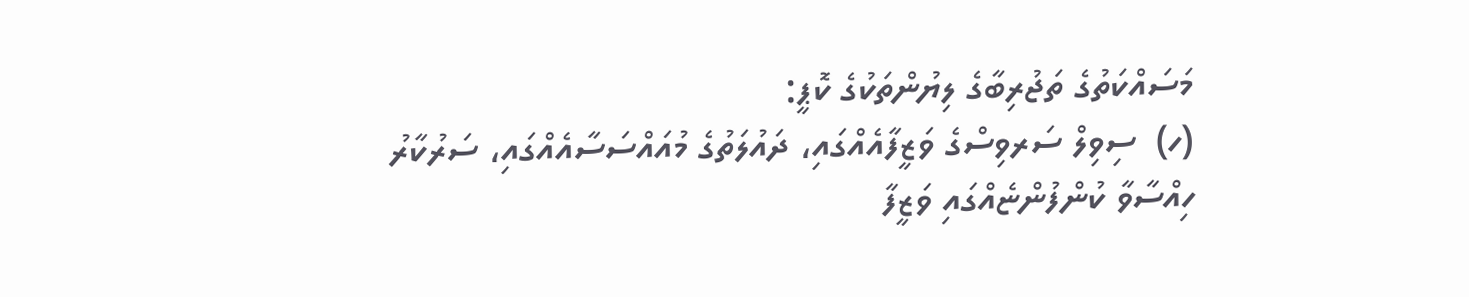މަސައްކަތުގެ ތަޖުރިބާގެ ލިޔުންތަކުގެ ކޮޕީ:
(ހ)  ސިވިލް ސަރވިސްގެ ވަޒީފާއެއްގައި، ދައުލަތުގެ މުއައްސަސާއެއްގައި، ސަރުކާރު ހިއްސާވާ ކުންފުންޏެއްގައި ވަޒީފާ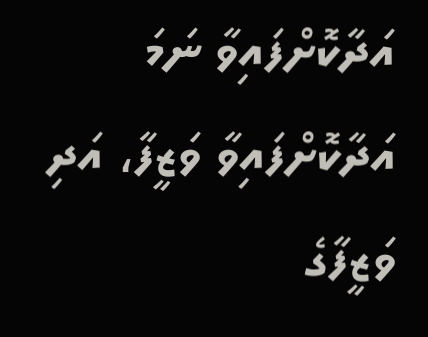އަދާކޮށްފައިވާ ނަމަ އަދާކޮށްފައިވާ ވަޒީފާ، އަދި ވަޒީފާގެ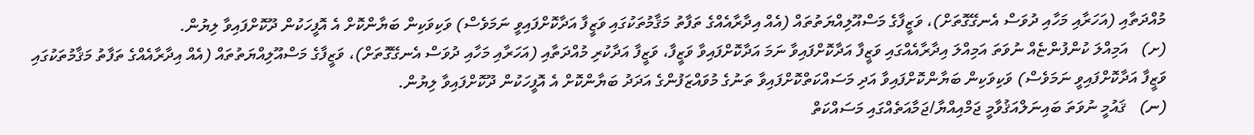މުއްދަތާއި (އަހަރާއި މަހާއި ދުވަސް އެނގޭގޮތަށް)، ވަޒީފާގެ މަސްއޫލިއްޔަތުތައް (އެއް އިދާރާއެއްގެ ތަފާތު މަޤާމުތަކުގައި ވަޒީފާ އަދާކޮށްފައިވީ ނަމަވެސް) ވަކިވަކިން ބަޔާންކޮށް އެ އޮފީހަކުން ދޫކޮށްފައިވާ ލިޔުން.
(ށ)   އަމިއްލަ ކުންފުންޏެއް ނުވަތަ އަމިއްލަ އިދާރާއެއްގައި ވަޒީފާ އަދާކޮށްފައިވާ ނަމަ އަދާކޮށްފައިވާ ވަޒީފާ، ވަޒީފާ އަދާކުރި މުއްދަތާއި (އަހަރާއި މަހާއި ދުވަސް އެނގޭގޮތަށް)، ވަޒީފާގެ މަސްއޫލިއްޔަތުތައް (އެއް އިދާރާއެއްގެ ތަފާތު މަޤާމުތަކުގައި ވަޒީފާ އަދާކޮށްފައިވީ ނަމަވެސް) ވަކިވަކިން ބަޔާންކޮށްފައިވާ އަދި މަސައްކަތްކޮށްފައިވާ ތަނުގެ މުވައްޒަފުންގެ އަދަދު ބަޔާންކޮށް އެ އޮފީހަކުން ދޫކޮށްފައިވާ ލިޔުން.
(ނ)   ޤައުމީ ނުވަތަ ބައިނަލްއަޤުވާމީ ޖަމްއިއްޔާ/ޖަމާއަތެއްގައި މަސައްކަތް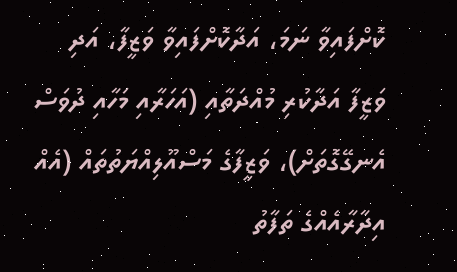ކޮށްފައިވާ ނަމަ، އަދާކޮށްފައިވާ ވަޒީފާ، އަދި ވަޒީފާ އަދާކުރި މުއްދަތާއި (އަހަރާއި މަހާއި ދުވަސް އެނގޭގޮތަށް)، ވަޒީފާގެ މަސްއޫލިއްޔަތުތައް (އެއް އިދާރާއެއްގެ ތަފާތު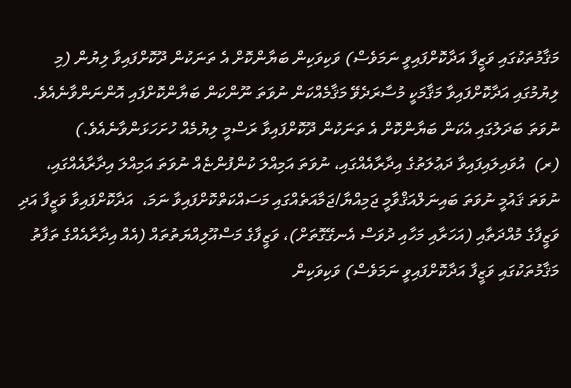މަޤާމުތަކުގައި ވަޒީފާ އަދާކޮށްފައިވީ ނަމަވެސް) ވަކިވަކިން ބަޔާންކޮށް އެ ތަނަކުން ދޫކޮށްފައިވާ ލިޔުން (މި ލިޔުމުގައި އަދާކޮށްފައިވާ މަޤާމަކީ މުސާރަދެވޭ މަޤާމެއްކަން ނުވަތަ ނޫންކަން ބަޔާންކޮށްފައި އޮންނަންވާނެއެވެ. ނުވަތަ ބަދަލުގައި އެކަން ބަޔާންކޮށް އެ ތަނަކުން ދޫކޮށްފައިވާ ރަސްމީ ލިޔުމެއް ހުށަހަޅަންވާނެއެވެ.)
(ރ)  އުވައިލައިފައިވާ ދަޢުލަތުގެ އިދާރާއެއްގައި، ނުވަތަ އަމިއްލަ ކުންފުންޏެއް ނުވަތަ އަމިއްލަ އިދާރާއެއްގައި، ނުވަތަ ޤައުމީ ނުވަތަ ބައިނަލްއަޤްވާމީ ޖަމިއްޔާ/ޖަމާއަތެއްގައި މަސައްކަތްކޮށްފައިވާ ނަމަ،  އަދާކޮށްފައިވާ ވަޒީފާ އަދި ވަޒީފާގެ މުއްދަތާއި (އަހަރާއި މަހާއި ދުވަސް އެނގޭގޮތަށް)، ވަޒީފާގެ މަސްއޫލިއްޔަތުތައް (އެއް އިދާރާއެއްގެ ތަފާތު މަޤާމުތަކުގައި ވަޒީފާ އަދާކޮށްފައިވީ ނަމަވެސް) ވަކިވަކިން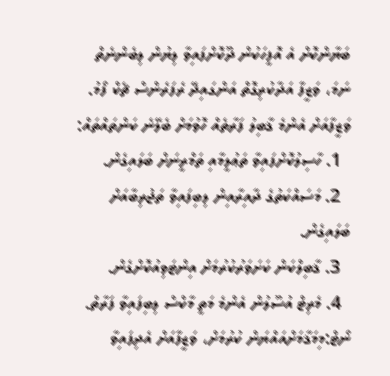ބަޔާންކޮށް އެ އޮފީހަކުން ދޫކޮށްފައިވާ ލިޔުން ލިބެންނެތް ނަމަ، ވަޒީފާ އަދާކުރިގޮތް އަންގައިދޭ ރެފަރެންސް ޗެކް ފޯމު.
ވަޒީފާއަށް އެންމެ ޤާބިލު ފަރާތެއް ހޮވުމަށް ބެލޭނެ ކަންތައްތައް:
  1. ހާސިލުކޮށްފައިވާ ތަޢުލީމާއި ތަމްރީނަށް ބަލައިގެން.
  2. މަސައްކަތުގެ ދާއިރާއިން ލިބިފައިވާ ތަޖުރިބާއަށް ބަލައިގެން.
  3. ޤާބިލްކަން ކަށަވަރުކުރުމަށް އިންޓަވިއުކޮށްގެން.
  4. މެރިޓް އުސޫލުން އެންމެ މަތީ މާކްސް ލިބިފައިވާ ފަރާތް.
ނޯޓް:މިމަޤާމަށްއައްޔަން ކުރުމަށް، ވަޒީފާއަށް އެދިފައިވާ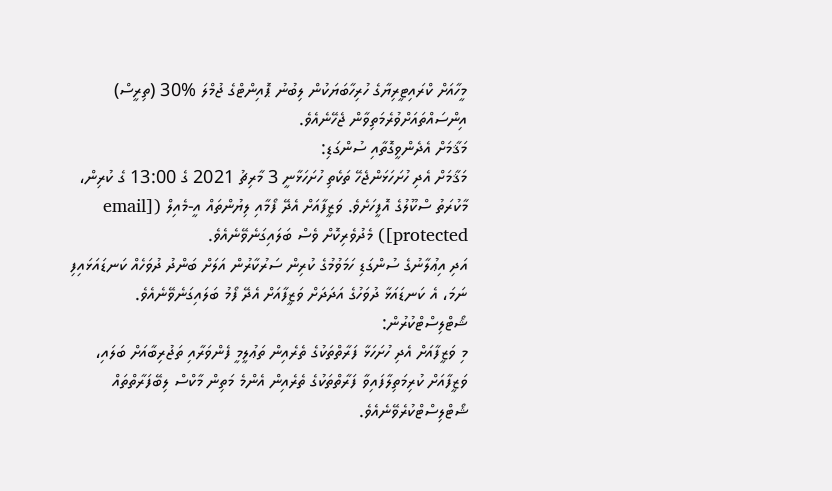މީހާއަށް ކްރައިޓީރިޔާގެ ހުރިހާބަޔަކުން ލިބުނު ޕޮއިންޓްގެ ޖުމްލަ %30 (ތިރީސް) އިންސައްތައަށްވުރެމަތިވާން ޖެހޭނެއެވެ.
މަޤާމަށް އެދެންވީގޮތާއި ސުންގަޑި:
މަޤާމަށް އެދި ހުށަހަޅަންޖެހޭ ތަކެތި ހުށަހަޅާނީ 3 މާރިޗު 2021 ގެ 13:00 ގެ ކުރިން، މާކުރަތު ސްކޫލުގެ އޮފީހަށެވެ. ވަޒީފާއަށް އެދޭ ފޯމާއި ލިޔުންތައް އީ-މެއިލް ([email protected]) މެދުވެރިކޮށް ވެސް ބަލައިގަނެވޭނެއެވެ.
އަދި އިޢުލާނުގެ ސުންގަޑި ހަމަވުމުގެ ކުރިން ސަރުކާރުން އަލަށް ބަންދު ދުވަހެއް ކަނޑައަޅައިފި ނަމަ، އެ ކަނޑައަޅާ ދުވަހުގެ އަދަދަށް ވަޒީފާއަށް އެދޭ ފޯމު ބަލައިގަނެވޭނެއެވެ.
ޝޯޓްލިސްޓްކުރުން:
މި ވަޒީފާއަށް އެދި ހުށަހަޅާ ފަރާތްތަކުގެ ތެރެއިން ތަޢުލީމީ ފެންވަރާއި ތަޖުރިބާއަށް ބަލައި، ވަޒީފާއަށް ކުރިމަތިލާފައިވާ ފަރާތްތަކުގެ ތެރެއިން އެންމެ މަތިން މާކްސް ލިބޭފަރާތްތައް ޝޯޓްލިސްޓްކުރެވޭނެއެވެ.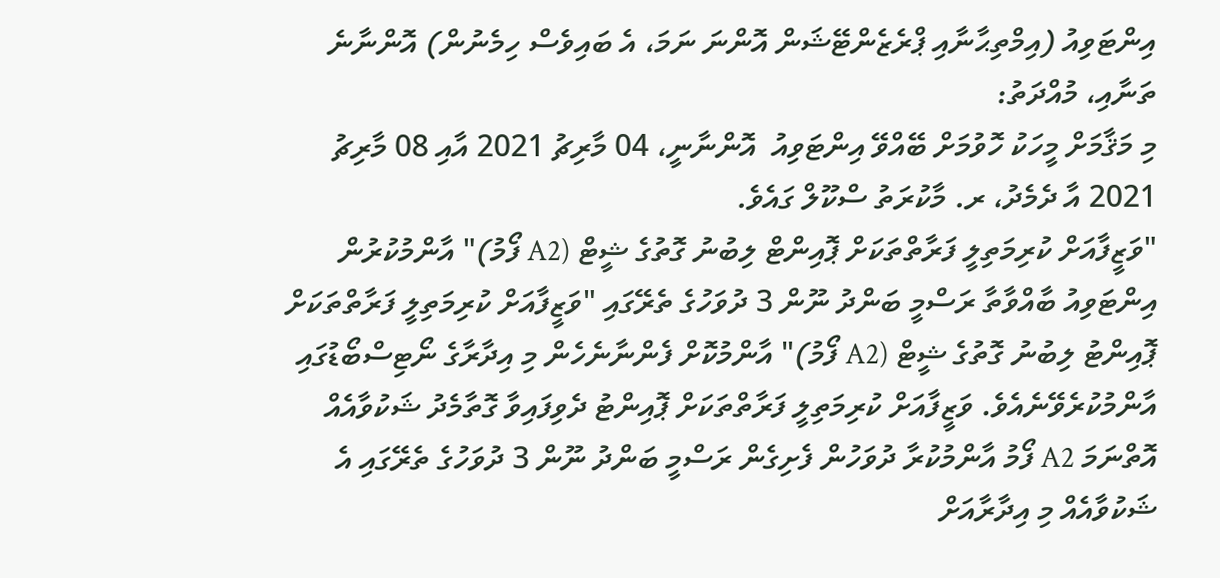އިންޓަވިއު (އިމްތިޙާނާއި ޕްރެޒެންޓޭޝަން އޮންނަ ނަމަ، އެ ބައިވެސް ހިމެނުން) އޮންނާނެ ތަނާއި، މުއްދަތު:
މި މަޤާމަށް މީހަކު ހޮވުމަށް ބޭއްވޭ އިންޓަވިއު  އޮންނާނީ، 04 މާރިޗު 2021 އާއި 08 މާރިޗު 2021 އާ ދެމެދު، ރ. މާކުރަތު ސްކޫލް ގައެވެ.
"ވަޒީފާއަށް ކުރިމަތިލީ ފަރާތްތަކަށް ޕޮއިންޓް ލިބުނު ގޮތުގެ ޝީޓް (A2 ފޯމު)" އާންމުކުރުން
އިންޓަވިއު ބާއްވާތާ ރަސްމީ ބަންދު ނޫން 3 ދުވަހުގެ ތެރޭގައި "ވަޒީފާއަށް ކުރިމަތިލީ ފަރާތްތަކަށް ޕޮއިންޓު ލިބުނު ގޮތުގެ ޝީޓް (A2 ފޯމު)" އާންމުކޮށް ފެންނާނެހެން މި އިދާރާގެ ނޯޓިސްބޯޑުގައި އާންމުކުރެވޭނެއެވެ. ވަޒީފާއަށް ކުރިމަތިލީ ފަރާތްތަކަށް ޕޮއިންޓު ދެވިފައިވާ ގޮތާމެދު ޝަކުވާއެއް އޮތްނަމަ A2 ފޯމު އާންމުކުރާ ދުވަހުން ފެށިގެން ރަސްމީ ބަންދު ނޫން 3 ދުވަހުގެ ތެރޭގައި އެ ޝަކުވާއެއް މި އިދާރާއަށް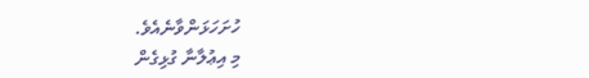ހުށަހަޅަންވާނެއެވެ.
މި އިޢުލާނާ ގުޅިގެން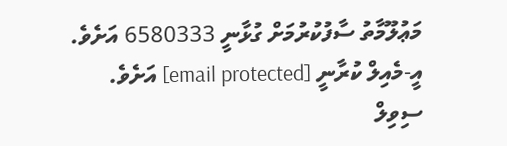މަޢުލޫމާތު ސާފުކުރުމަށް ގުޅާނީ 6580333 އަށެވެ. އީ-މެއިލް ކުރާނީ [email protected] އަށެވެ.
ސިވިލް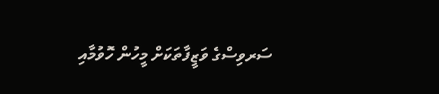ސަރވިސްގެ ވަޒީފާތަކަށް މީހުން ހޮވުމާއި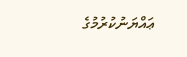ޢައްޔަނުކުރުމުގެ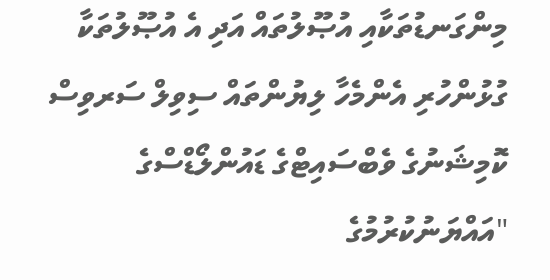މިންގަނޑުތަކާއި އުޞޫލުތައް އަދި އެ އުޞޫލުތަކާ ގުޅުންހުރި އެންމެހާ ލިޔުންތައް ސިވިލް ސަރވިސް ކޮމިޝަނުގެ ވެބްސައިޓްގެ ޑައުންލޯޑްސްގެ "އައްޔަނުކުރުމުގެ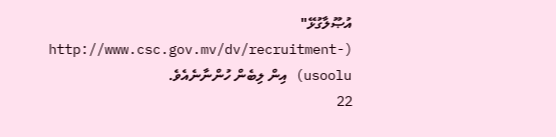އުޞޫލާގުޅޭ" (http://www.csc.gov.mv/dv/recruitment-usoolu) އިން ލިބެން ހުންނާނެއެވެ.
22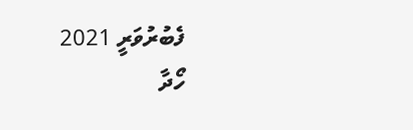ފެބުރުވަރީ 2021
ހޯދާ